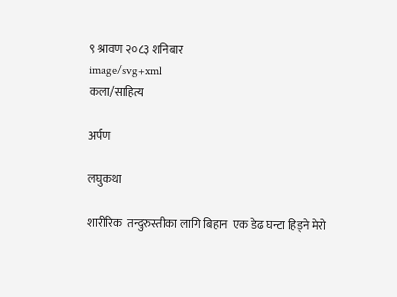९ श्रावण २०८३ शनिबार
image/svg+xml
कला/साहित्य

अर्पण

लघुकथा

शारीरिक  तन्दुरुस्तीका लागि बिहान  एक डेढ घन्टा हिड्ने मेरो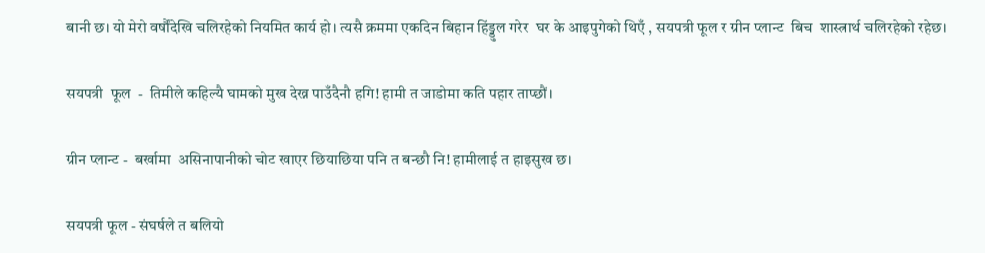बानी छ। यो मेरो वर्षौंदेखि चलिरहेको नियमित कार्य हो। त्यसै क्रममा एकदिन बिहान हिंड्डुल गरेर  घर के आइपुगेको थिएँ , सयपत्री फूल र ग्रीन प्लान्ट  बिच  शास्त्रार्थ चलिरहेको रहेछ।

सयपत्री  फूल  -  तिमीले कहिल्यै घामको मुख देख्न पाउँदैनौ हगि! हामी त जाडोमा कति पहार ताप्छौं।

ग्रीन प्लान्ट -  बर्खामा  असिनापानीको चोट खाएर छियाछिया पनि त बन्छौ नि! हामीलाई त हाइसुख छ।

सयपत्री फूल - संघर्षले त बलियो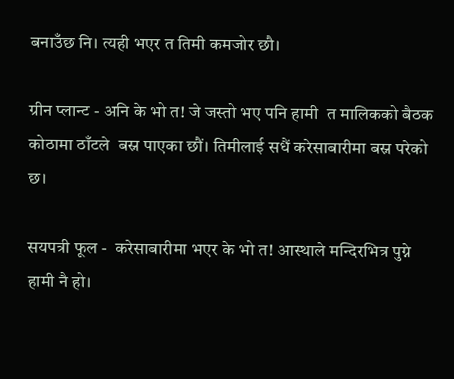बनाउँछ नि। त्यही भएर त तिमी कमजोर छौ।

ग्रीन प्लान्ट - अनि के भो त! जे जस्तो भए पनि हामी  त मालिकको बैठक कोठामा ठाँटले  बस्न पाएका छौं। तिमीलाई सधैं करेसाबारीमा बस्न परेको छ।

सयपत्री फूल -  करेसाबारीमा भएर के भो त! आस्थाले मन्दिरभित्र पुग्ने हामी नै हो।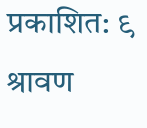प्रकाशित: ९ श्रावण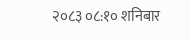२०८३ ०८:१० शनिबार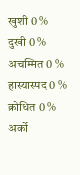खुशी 0 %
दुखी 0 %
अचम्मित 0 %
हास्यास्पद 0 %
क्रोधित 0 %
अर्को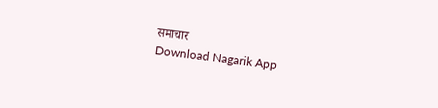समाचार
Download Nagarik App